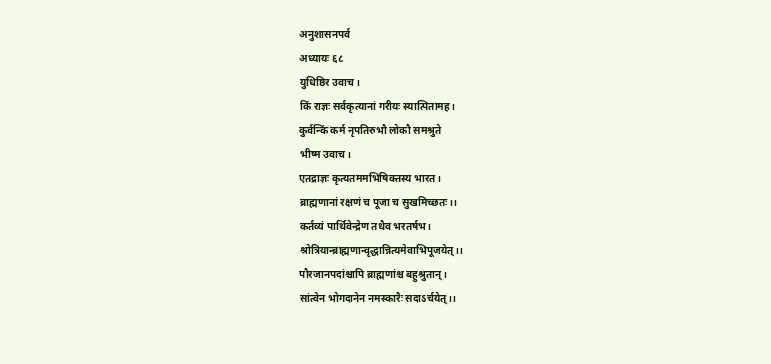अनुशासनपर्व
अध्यायः ६८
युधिष्ठिर उवाच।
किं राज्ञः सर्वकृत्यानां गरीयः स्यात्पितामह।
कुर्वन्किं कर्म नृपतिरुभौ लोकौ समश्रुते
भीष्म उवाच।
एतद्राज्ञः कृत्यतममभिषिक्तस्य भारत।
ब्राह्मणानां रक्षणं च पूजा च सुखमिच्छतः।।
कर्तव्यं पार्थिवेन्द्रेण तथैव भरतर्षभ।
श्रोत्रियान्ब्राह्मणान्वृद्धान्नित्यमेवाभिपूजयेत्।।
पौरजानपदांश्चापि ब्राह्मणांश्च बहुश्रुतान्।
सांत्वेन भोगदानेन नमस्कारैः सदाऽर्चयेत्।।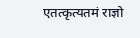एतत्कृत्यतमं राज्ञो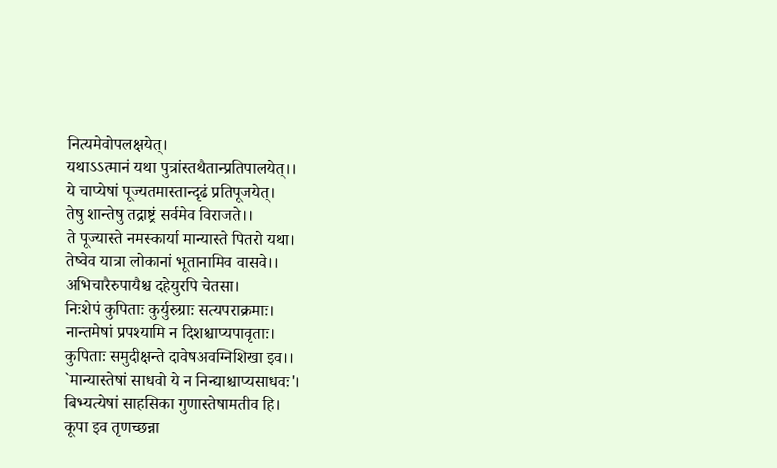नित्यमेवोपलक्षयेत्।
यथाऽऽत्मानं यथा पुत्रांस्तथैतान्प्रतिपालयेत्।।
ये चाप्येषां पूज्यतमास्तान्दृढं प्रतिपूजयेत्।
तेषु शान्तेषु तद्राष्ट्रं सर्वमेव विराजते।।
ते पूज्यास्ते नमस्कार्या मान्यास्ते पितरो यथा।
तेष्वेव यात्रा लोकानां भूतानामिव वासवे।।
अभिचारैरुपायैश्च दहेयुरपि चेतसा।
निःशेपं कुपिताः कुर्युरुग्राः सत्यपराक्रमाः।
नान्तमेषां प्रपश्यामि न दिशश्चाप्यपावृताः।
कुपिताः समुदीक्षन्ते दावेषअवग्निशिखा इव।।
`मान्यास्तेषां साधवो ये न निन्द्याश्चाप्यसाधवः'।
बिभ्यत्येषां साहसिका गुणास्तेषामतीव हि।
कूपा इव तृणच्छन्ना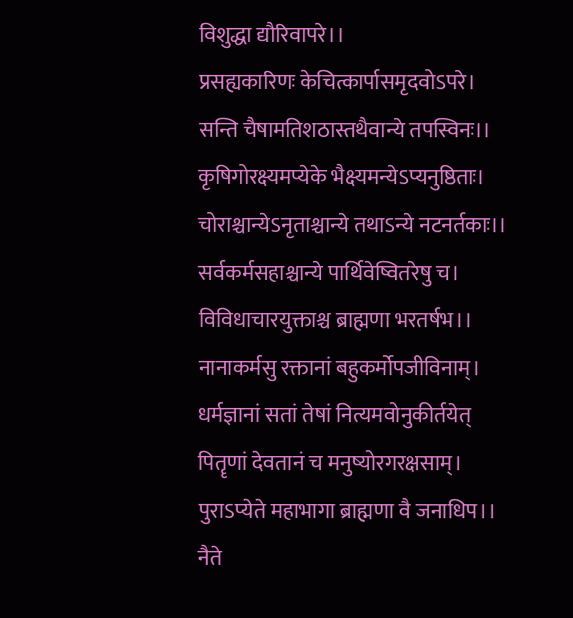विशुद्धा द्यौरिवापरे।।
प्रसह्यकारिणः केचित्कार्पासमृदवोऽपरे।
सन्ति चैषामतिशठास्तथैवान्ये तपस्विनः।।
कृषिगोरक्ष्यमप्येके भैक्ष्यमन्येऽप्यनुष्ठिताः।
चोराश्चान्येऽनृताश्चान्ये तथाऽन्ये नटनर्तकाः।।
सर्वकर्मसहाश्चान्ये पार्थिवेष्वितरेषु च।
विविधाचारयुक्ताश्च ब्राह्मणा भरतर्षभ।।
नानाकर्मसु रक्तानां बहुकर्मोपजीविनाम्।
धर्मज्ञानां सतां तेषां नित्यमवोनुकीर्तयेत्
पितॄणां देवतानं च मनुष्योरगरक्षसाम्।
पुराऽप्येते महाभागा ब्राह्मणा वै जनाधिप।।
नैते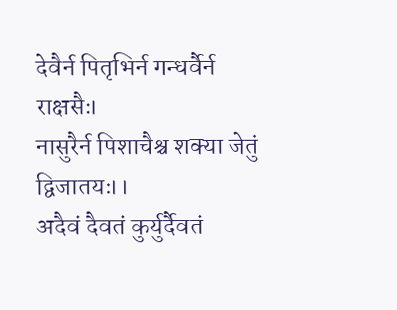देवैर्न पितृभिर्न गन्धर्वैर्न राक्षसैः।
नासुरैर्न पिशाचैश्च शक्या जेतुं द्विजातयः।।
अदैवं दैवतं कुर्युर्दैवतं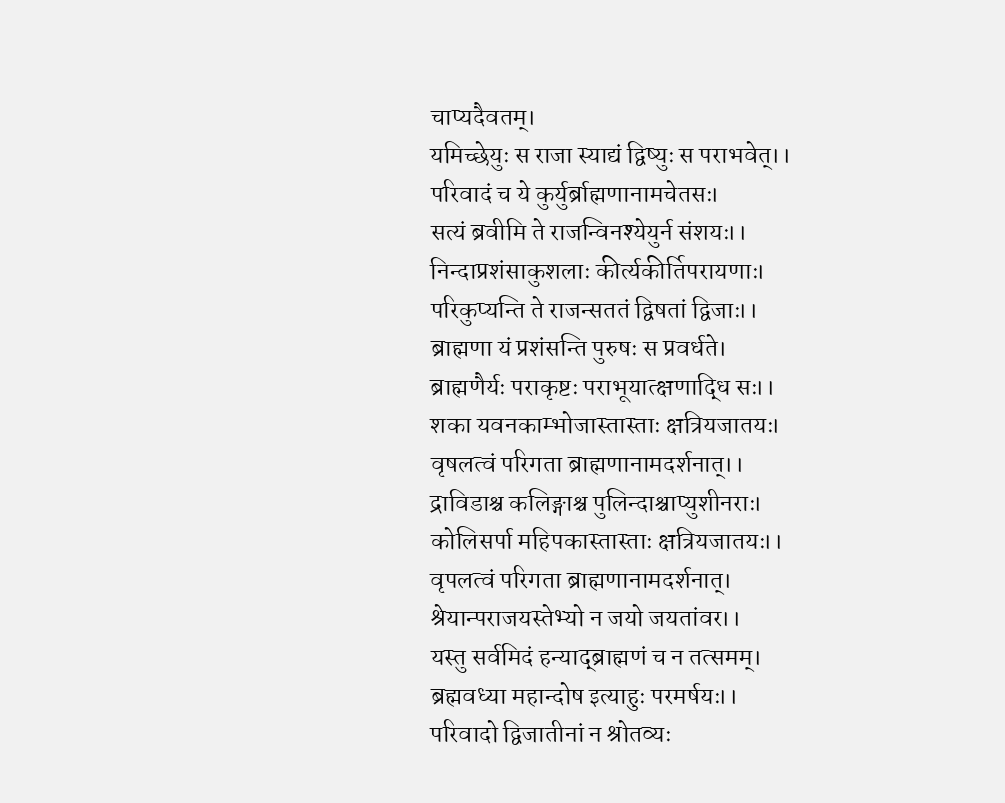चाप्यदैवतम्।
यमिच्छेयुः स राजा स्याद्यं द्विष्युः स पराभवेत्।।
परिवादं च ये कुर्युर्ब्राह्मणानामचेतसः।
सत्यं ब्रवीमि ते राजन्विनश्येयुर्न संशयः।।
निन्दाप्रशंसाकुशलाः कीर्त्यकीर्तिपरायणाः।
परिकुप्यन्ति ते राजन्सततं द्विषतां द्विजाः।।
ब्राह्मणा यं प्रशंसन्ति पुरुषः स प्रवर्धते।
ब्राह्मणैर्यः पराकृष्टः पराभूयात्क्षणाद्धि सः।।
शका यवनकाम्भोजास्तास्ताः क्षत्रियजातयः।
वृषलत्वं परिगता ब्राह्मणानामदर्शनात्।।
द्राविडाश्च कलिङ्गाश्च पुलिन्दाश्चाप्युशीनराः।
कोलिसर्पा महिपकास्तास्ताः क्षत्रियजातयः।।
वृपलत्वं परिगता ब्राह्मणानामदर्शनात्।
श्रेयान्पराजयस्तेभ्यो न जयो जयतांवर।।
यस्तु सर्वमिदं हन्याद्ब्राह्मणं च न तत्समम्।
ब्रह्मवध्या महान्दोष इत्याहुः परमर्षयः।।
परिवादो द्विजातीनां न श्रोतव्यः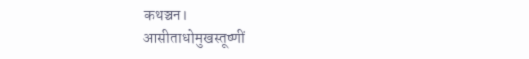कथञ्चन।
आसीताधोमुखस्तूष्णीं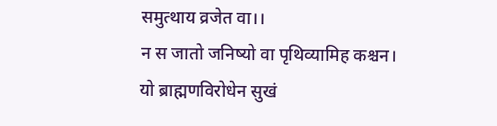समुत्थाय व्रजेत वा।।
न स जातो जनिष्यो वा पृथिव्यामिह कश्चन।
यो ब्राह्मणविरोधेन सुखं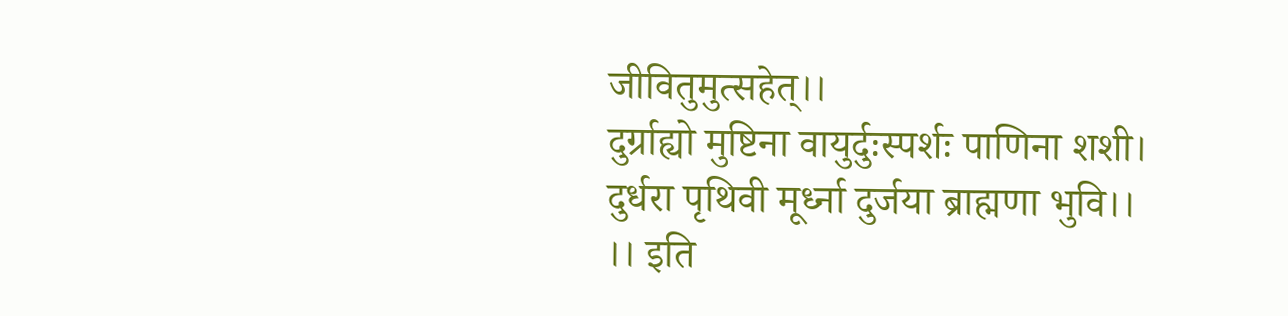जीवितुमुत्सहेत्।।
दुर्ग्राह्यो मुष्टिना वायुर्दुःस्पर्शः पाणिना शशी।
दुर्धरा पृथिवी मूर्ध्ना दुर्जया ब्राह्मणा भुवि।।
।। इति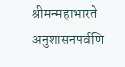श्रीमन्महाभारते अनुशासनपर्वणि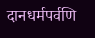दानधर्मपर्वणि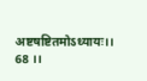अष्टषष्टितमोऽध्यायः।। 68 ।।